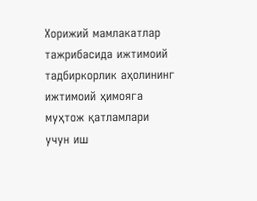Хорижий мамлакатлар тажрибасида ижтимоий тадбиркорлик аҳолининг ижтимоий ҳимояга муҳтож қатламлари учун иш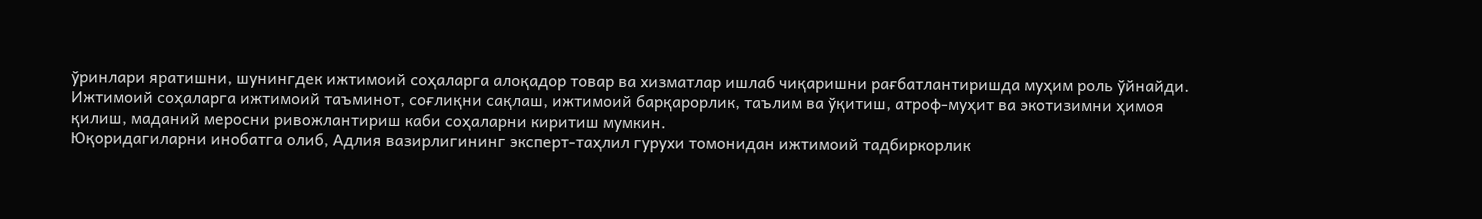ўринлари яратишни, шунингдек ижтимоий соҳаларга алоқадор товар ва хизматлар ишлаб чиқаришни рағбатлантиришда муҳим роль ўйнайди. Ижтимоий соҳаларга ижтимоий таъминот, соғлиқни сақлаш, ижтимоий барқарорлик, таълим ва ўқитиш, атроф-муҳит ва экотизимни ҳимоя қилиш, маданий меросни ривожлантириш каби соҳаларни киритиш мумкин.
Юқоридагиларни инобатга олиб, Адлия вазирлигининг эксперт-таҳлил гурухи томонидан ижтимоий тадбиркорлик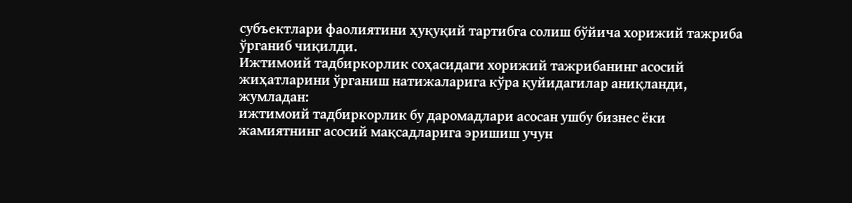субъектлари фаолиятини ҳуқуқий тартибга солиш бўйича хорижий тажриба ўрганиб чиқилди.
Ижтимоий тадбиркорлик соҳасидаги хорижий тажрибанинг асосий жиҳатларини ўрганиш натижаларига кўра қуйидагилар аниқланди, жумладан:
ижтимоий тадбиркорлик бу даромадлари асосан ушбу бизнес ёки жамиятнинг асосий мақсадларига эришиш учун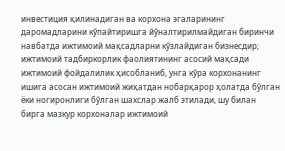инвестиция қилинадиган ва корхона эгаларининг даромадларини кўпайтиришга йўналтирилмайдиган биринчи навбатда ижтимоий мақсадларни кўзлайдиган бизнесдир;
ижтимоий тадбиркорлик фаолиятининг асосий мақсади ижтимоий фойдалилик ҳисобланиб, унга кўра корхонанинг ишига асосан ижтимоий жиҳатдан нобарқарор ҳолатда бўлган ёки ногиронлиги бўлган шахслар жалб этилади, шу билан бирга мазкур корхоналар ижтимоий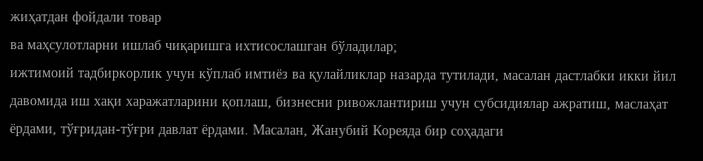жиҳатдан фойдали товар
ва маҳсулотларни ишлаб чиқаришга ихтисослашган бўладилар;
ижтимоий тадбиркорлик учун кўплаб имтиёз ва қулайликлар назарда тутилади, масалан дастлабки икки йил давомида иш хақи харажатларини қоплаш, бизнесни ривожлантириш учун субсидиялар ажратиш, маслаҳат ёрдами, тўғридан-тўғри давлат ёрдами. Масалан, Жанубий Кореяда бир соҳадаги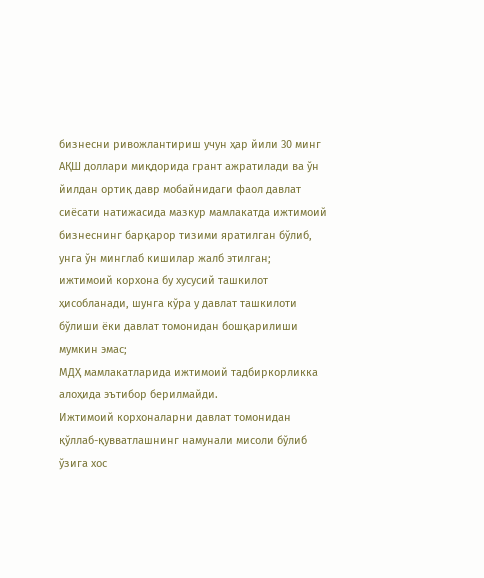бизнесни ривожлантириш учун ҳар йили 30 минг АҚШ доллари миқдорида грант ажратилади ва ўн йилдан ортиқ давр мобайнидаги фаол давлат сиёсати натижасида мазкур мамлакатда ижтимоий бизнеснинг барқарор тизими яратилган бўлиб,
унга ўн минглаб кишилар жалб этилган;
ижтимоий корхона бу хусусий ташкилот ҳисобланади, шунга кўра у давлат ташкилоти бўлиши ёки давлат томонидан бошқарилиши мумкин эмас;
МДҲ мамлакатларида ижтимоий тадбиркорликка алоҳида эътибор берилмайди.
Ижтимоий корхоналарни давлат томонидан қўллаб-қувватлашнинг намунали мисоли бўлиб ўзига хос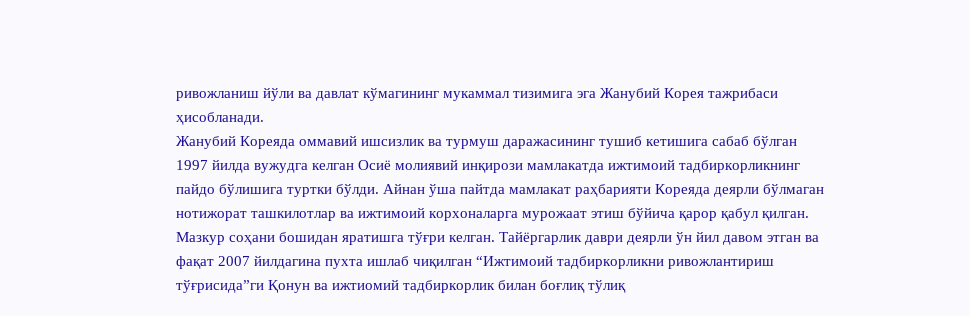ривожланиш йўли ва давлат кўмагининг мукаммал тизимига эга Жанубий Корея тажрибаси ҳисобланади.
Жанубий Кореяда оммавий ишсизлик ва турмуш даражасининг тушиб кетишига сабаб бўлган 1997 йилда вужудга келган Осиё молиявий инқирози мамлакатда ижтимоий тадбиркорликнинг пайдо бўлишига туртки бўлди. Айнан ўша пайтда мамлакат раҳбарияти Кореяда деярли бўлмаган нотижорат ташкилотлар ва ижтимоий корхоналарга мурожаат этиш бўйича қарор қабул қилган.
Мазкур соҳани бошидан яратишга тўғри келган. Тайёргарлик даври деярли ўн йил давом этган ва фақат 2007 йилдагина пухта ишлаб чиқилган “Ижтимоий тадбиркорликни ривожлантириш тўғрисида”ги Қонун ва ижтиомий тадбиркорлик билан боғлиқ тўлиқ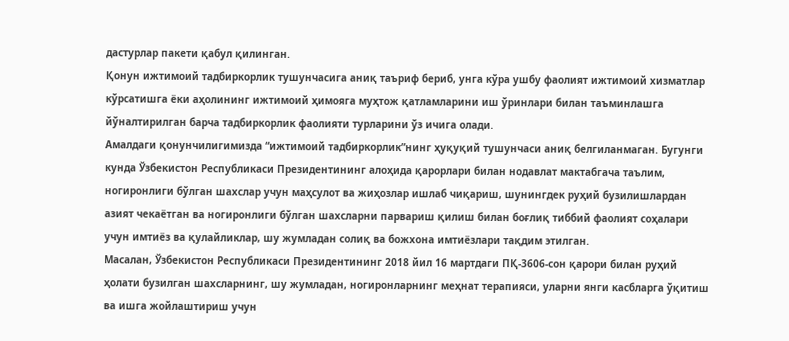дастурлар пакети қабул қилинган.
Қонун ижтимоий тадбиркорлик тушунчасига аниқ таъриф бериб, унга кўра ушбу фаолият ижтимоий хизматлар кўрсатишга ёки аҳолининг ижтимоий ҳимояга муҳтож қатламларини иш ўринлари билан таъминлашга йўналтирилган барча тадбиркорлик фаолияти турларини ўз ичига олади.
Амалдаги қонунчилигимизда “ижтимоий тадбиркорлик”нинг ҳуқуқий тушунчаси аниқ белгиланмаган. Бугунги кунда Ўзбекистон Республикаси Президентининг алоҳида қарорлари билан нодавлат мактабгача таълим, ногиронлиги бўлган шахслар учун маҳсулот ва жиҳозлар ишлаб чиқариш, шунингдек руҳий бузилишлардан азият чекаётган ва ногиронлиги бўлган шахсларни парвариш қилиш билан боғлиқ тиббий фаолият соҳалари учун имтиёз ва қулайликлар, шу жумладан солиқ ва божхона имтиёзлари тақдим этилган.
Масалан, Ўзбекистон Республикаси Президентининг 2018 йил 16 мартдаги ПҚ-3606-сон қарори билан руҳий ҳолати бузилган шахсларнинг, шу жумладан, ногиронларнинг меҳнат терапияси, уларни янги касбларга ўқитиш ва ишга жойлаштириш учун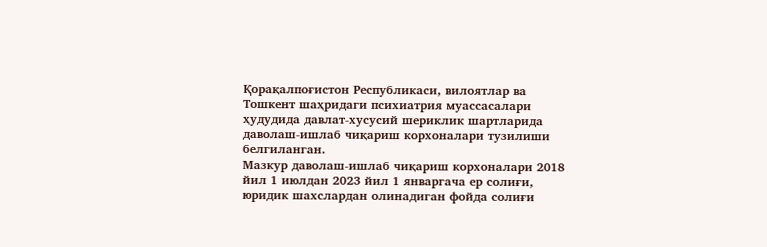Қорақалпоғистон Республикаси, вилоятлар ва Тошкент шаҳридаги психиатрия муассасалари ҳудудида давлат-хусусий шериклик шартларида даволаш-ишлаб чиқариш корхоналари тузилиши белгиланган.
Мазкур даволаш-ишлаб чиқариш корхоналари 2018 йил 1 июлдан 2023 йил 1 январгача ер солиғи, юридик шахслардан олинадиган фойда солиғи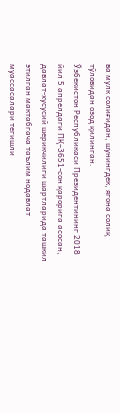ва мулк солиғидан, шунингдек, ягона солиқ тўловидан озод қилинган.
Ўзбекистон Республикаси Президентининг 2018 йил 5 апрелдаги ПҚ–3651-сон қарорига асосан, давлат-хусусий шерикчилиги шартларида ташкил этилган мактабгача таълим нодавлат муассасалари тегишли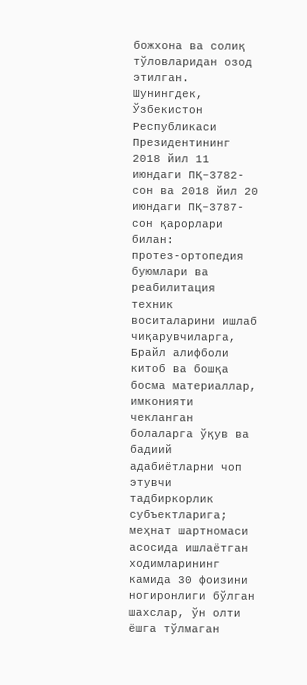божхона ва солиқ тўловларидан озод этилган.
Шунингдек, Ўзбекистон Республикаси Президентининг 2018 йил 11 июндаги ПҚ–3782-сон ва 2018 йил 20 июндаги ПҚ–3787-сон қарорлари билан:
протез-ортопедия буюмлари ва реабилитация техник воситаларини ишлаб чиқарувчиларга, Брайл алифболи китоб ва бошқа босма материаллар, имконияти чекланган болаларга ўқув ва бадиий адабиётларни чоп этувчи тадбиркорлик субъектларига;
меҳнат шартномаси асосида ишлаётган ходимларининг камида 30 фоизини ногиронлиги бўлган шахслар, ўн олти ёшга тўлмаган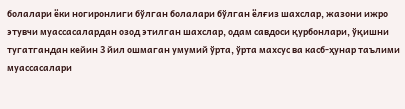болалари ёки ногиронлиги бўлган болалари бўлган ёлғиз шахслар, жазони ижро этувчи муассасалардан озод этилган шахслар, одам савдоси қурбонлари, ўқишни тугатгандан кейин 3 йил ошмаган умумий ўрта, ўрта махсус ва касб-ҳунар таълими муассасалари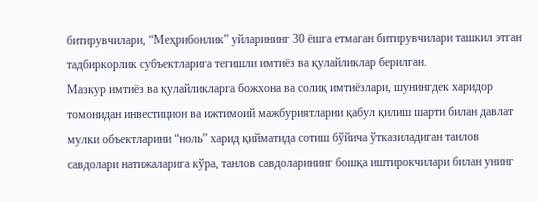битирувчилари, “Меҳрибонлик” уйларининг 30 ёшга етмаган битирувчилари ташкил этган тадбиркорлик субъектларига тегишли имтиёз ва қулайликлар берилган.
Мазкур имтиёз ва қулайликларга божхона ва солиқ имтиёзлари, шунингдек харидор томонидан инвестицион ва ижтимоий мажбуриятларни қабул қилиш шарти билан давлат мулки объектларини “ноль” харид қийматида сотиш бўйича ўтказиладиган танлов савдолари натижаларига кўра, танлов савдоларининг бошқа иштирокчилари билан унинг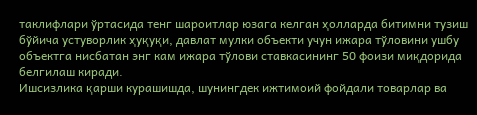таклифлари ўртасида тенг шароитлар юзага келган ҳолларда битимни тузиш бўйича устуворлик ҳуқуқи, давлат мулки объекти учун ижара тўловини ушбу объектга нисбатан энг кам ижара тўлови ставкасининг 50 фоизи миқдорида белгилаш киради.
Ишсизлика қарши курашишда, шунингдек ижтимоий фойдали товарлар ва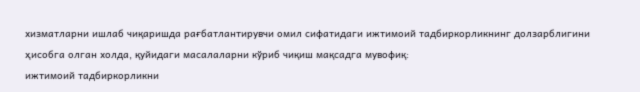хизматларни ишлаб чиқаришда рағбатлантирувчи омил сифатидаги ижтимоий тадбиркорликнинг долзарблигини ҳисобга олган холда, қуйидаги масалаларни кўриб чиқиш мақсадга мувофиқ:
ижтимоий тадбиркорликни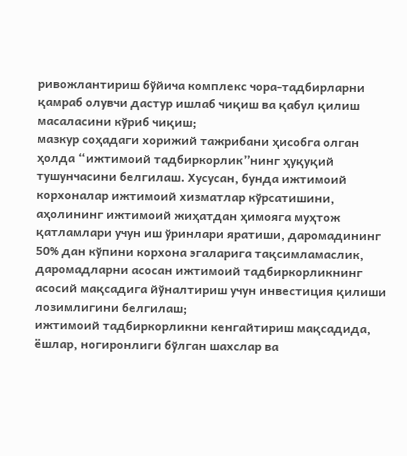ривожлантириш бўйича комплекс чора-тадбирларни қамраб олувчи дастур ишлаб чиқиш ва қабул қилиш масаласини кўриб чиқиш;
мазкур соҳадаги хорижий тажрибани ҳисобга олган ҳолда “ижтимоий тадбиркорлик”нинг ҳуқуқий тушунчасини белгилаш. Хусусан, бунда ижтимоий корхоналар ижтимоий хизматлар кўрсатишини, аҳолининг ижтимоий жиҳатдан ҳимояга муҳтож қатламлари учун иш ўринлари яратиши, даромадининг 50% дан кўпини корхона эгаларига тақсимламаслик, даромадларни асосан ижтимоий тадбиркорликнинг асосий мақсадига йўналтириш учун инвестиция қилиши лозимлигини белгилаш;
ижтимоий тадбиркорликни кенгайтириш мақсадида, ёшлар, ногиронлиги бўлган шахслар ва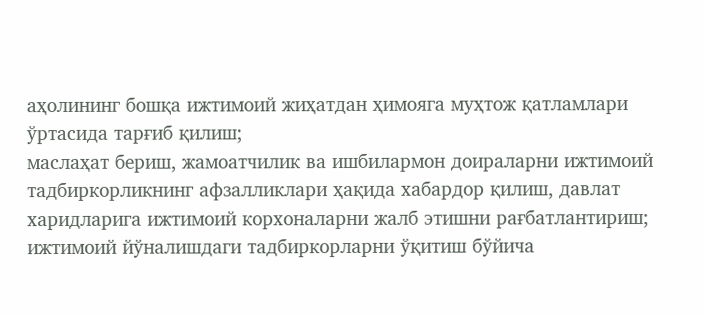аҳолининг бошқа ижтимоий жиҳатдан ҳимояга муҳтож қатламлари ўртасида тарғиб қилиш;
маслаҳат бериш, жамоатчилик ва ишбилармон доираларни ижтимоий тадбиркорликнинг афзалликлари ҳақида хабардор қилиш, давлат харидларига ижтимоий корхоналарни жалб этишни рағбатлантириш;
ижтимоий йўналишдаги тадбиркорларни ўқитиш бўйича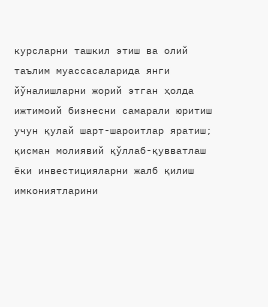курсларни ташкил этиш ва олий таълим муассасаларида янги йўналишларни жорий этган ҳолда ижтимоий бизнесни самарали юритиш учун қулай шарт-шароитлар яратиш;
қисман молиявий қўллаб-қувватлаш ёки инвестицияларни жалб қилиш имкониятларини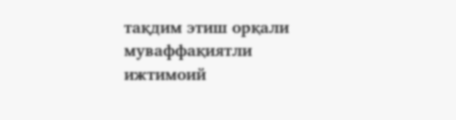тақдим этиш орқали муваффақиятли ижтимоий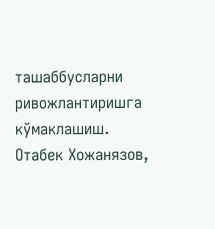ташаббусларни ривожлантиришга кўмаклашиш.
Отабек Хожанязов,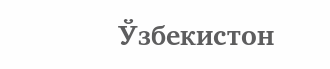Ўзбекистон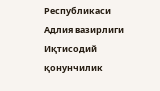Республикаси Адлия вазирлиги
Иқтисодий қонунчилик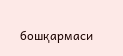бошқармаси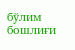бўлим бошлиғи